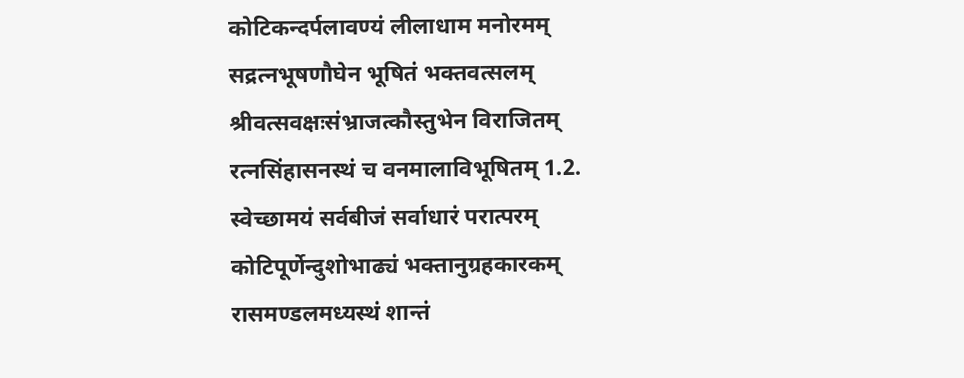कोटिकन्दर्पलावण्यं लीलाधाम मनोरमम्
सद्रत्नभूषणौघेन भूषितं भक्तवत्सलम्
श्रीवत्सवक्षःसंभ्राजत्कौस्तुभेन विराजितम्
रत्नसिंहासनस्थं च वनमालाविभूषितम् 1.2.
स्वेच्छामयं सर्वबीजं सर्वाधारं परात्परम्
कोटिपूर्णेन्दुशोभाढ्यं भक्तानुग्रहकारकम्
रासमण्डलमध्यस्थं शान्तं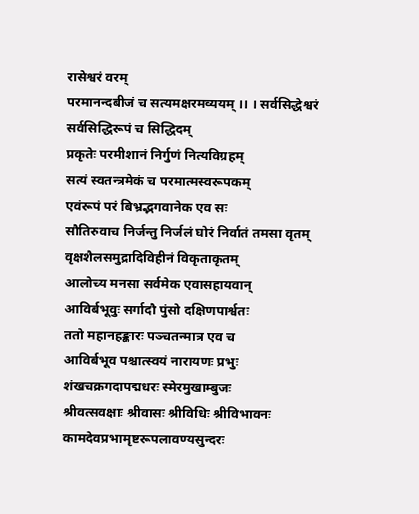रासेश्वरं वरम्
परमानन्दबीजं च सत्यमक्षरमव्ययम् ।। । सर्वसिद्धेश्वरं सर्वसिद्धिरूपं च सिद्धिदम्
प्रकृतेः परमीशानं निर्गुणं नित्यविग्रहम्
सत्यं स्वतन्त्रमेकं च परमात्मस्वरूपकम्
एवंरूपं परं बिभ्रद्भगवानेक एव सः
सौतिरुवाच निर्जन्तु निर्जलं घोरं निर्वातं तमसा वृतम्
वृक्षशैलसमुद्रादिविहीनं विकृताकृतम्
आलोच्य मनसा सर्वमेक एवासहायवान्
आविर्बभूवुः सर्गादौ पुंसो दक्षिणपार्श्वतः
ततो महानहङ्कारः पञ्चतन्मात्र एव च
आविर्बभूव पश्चात्स्वयं नारायणः प्रभुः
शंखचक्रगदापद्मधरः स्मेरमुखाम्बुजः
श्रीवत्सवक्षाः श्रीवासः श्रीविधिः श्रीविभावनः
कामदेवप्रभामृष्टरूपलावण्यसुन्दरः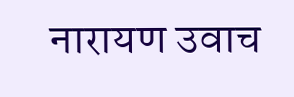नारायण उवाच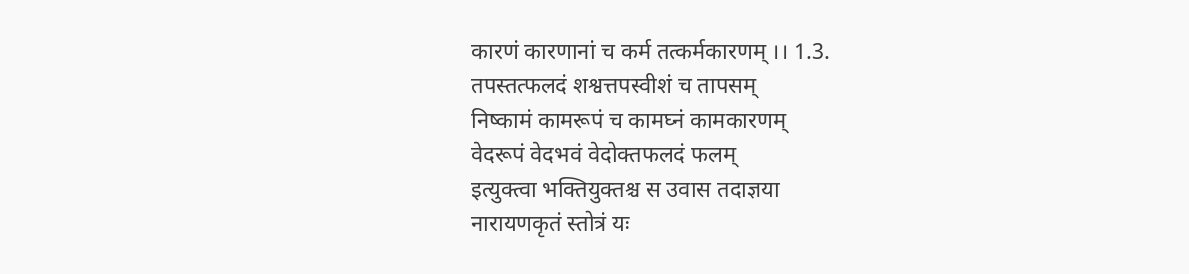कारणं कारणानां च कर्म तत्कर्मकारणम् ।। 1.3.
तपस्तत्फलदं शश्वत्तपस्वीशं च तापसम्
निष्कामं कामरूपं च कामघ्नं कामकारणम्
वेदरूपं वेदभवं वेदोक्तफलदं फलम्
इत्युक्त्वा भक्तियुक्तश्च स उवास तदाज्ञया
नारायणकृतं स्तोत्रं यः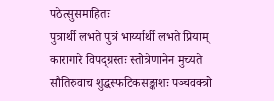पठेत्सुसमाहितः
पुत्रार्थी लभते पुत्रं भार्य्यार्थी लभते प्रियाम्
कारागारे विपद्ग्रस्तः स्तोत्रेणानेन मुच्यते
सौतिरुवाच शुद्धस्फटिकसङ्काशः पञ्चवक्त्रो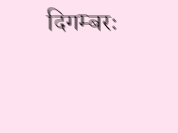दिगम्बरः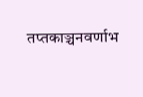तप्तकाञ्चनवर्णाभ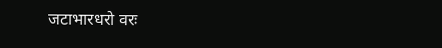जटाभारधरो वरः